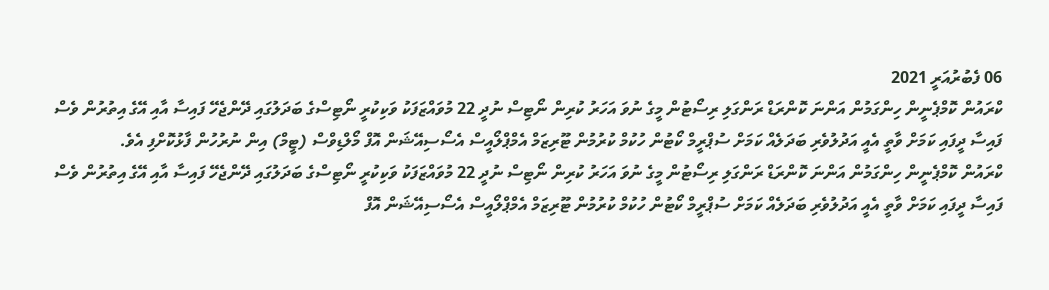06 ފެބުރުއަރީ 2021
ކްރައުން ކޮމްޕެނީން ހިންގަމުން އަންނަ ކޮންރަޑް ރަންގަލި ރިސޯޓުން މީގެ ނުވަ އަހަރު ކުރިން ނޯޓިސް ނުދީ 22 މުވައްޒަފަކު ވަކިކުރީ ނޯޓިސްގެ ބަދަލުގައި ދޭންޖެހޭ ފައިސާ އާއި އޭގެ އިތުރުން ވެސް ފައިސާ ދީފައި ކަމަށް ވާތީ އެއީ އަދުލުވެރި ބަދަލެއް ކަމަށް ސުޕްރީމް ކޯޓުން ހުކުމް ކުރުމުން ޓޫރިޒަމް އެމްޕްލޯއީސް އެސޯސިއޭޝަން އޮފް މޯލްޑިވްސް (ޓީމް) އިން ނުރުހުން ފާޅުކޮށްފި އެވެ.
ކްރައުން ކޮމްޕެނީން ހިންގަމުން އަންނަ ކޮންރަޑް ރަންގަލި ރިސޯޓުން މީގެ ނުވަ އަހަރު ކުރިން ނޯޓިސް ނުދީ 22 މުވައްޒަފަކު ވަކިކުރީ ނޯޓިސްގެ ބަދަލުގައި ދޭންޖެހޭ ފައިސާ އާއި އޭގެ އިތުރުން ވެސް ފައިސާ ދީފައި ކަމަށް ވާތީ އެއީ އަދުލުވެރި ބަދަލެއް ކަމަށް ސުޕްރީމް ކޯޓުން ހުކުމް ކުރުމުން ޓޫރިޒަމް އެމްޕްލޯއީސް އެސޯސިއޭޝަން އޮފް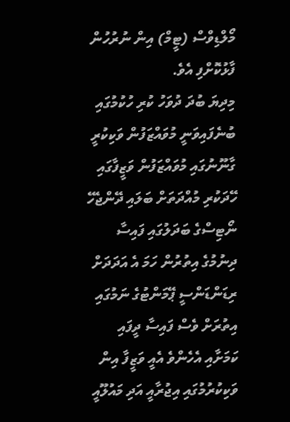މޯލްޑިވްސް (ޓީމް) އިން ނުރުހުން ފާޅުކޮށްފި އެވެ.
މިދިޔަ ބުދަ ދުވަހު ކުރި ހުކުމުގައި ބުނެފައިވަނީ މުވައްޒަފުން ވަކިކުރީ ގާނޫނުގައި މުވައްޒަފުން ވަޒީފާގައި ހޭދަކުރި މުއްދަތަށް ބަލައި ދޭންޖެހޭ ނޯޓިސްގެ ބަދަލުގައި ފައިސާ ދިނުމުގެ އިތުރުން ހަމަ އެ އަދަދަށް ރިޑަންޑަންސީ ޕޭމަންޓުގެ ނަމުގައި އިތުރަށް ވެސް ފައިސާ ދީފައި ކަމަށާއި އެހެންވެ އެއީ ވަޒީފާ އިން ވަކިކުރުމުގައި އިޖުރާއީ އަދި މައުލޫއީ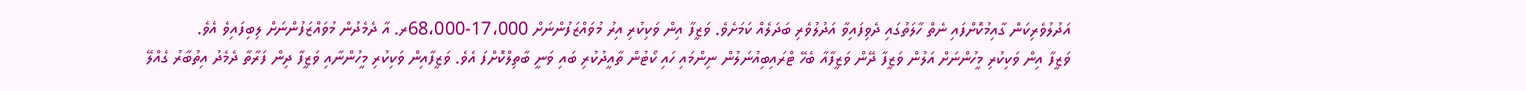އަދުލުވެރިކަން ގާއިމުކޮށްފައި ނެތް ހާލަތުގައި ދެވިފައިވާ އަދުލުވެރި ބަދަލެއް ކަމަށެވެ. ވަޒީފާ އިން ވަކިކުރި އިރު މުވައްޒަފުންނަށް 17،000-68،000ރ. އާ ދެމެދުން މުވައްޒަފުންނަށް ލިބިފައިވެ އެވެ.
ވަޒީފާ އިން ވަކިކުރި މީހުންނަށް އަލުން ވަޒީފާ ދޭން ވަޒީފާއާ ބެހޭ ޓްރައިބިއުނަލުން ނިންމައި ހައި ކޯޓުން ތާއީދުކުރި ބައި ވަނީ ބާތިލްކޮށްފަ އެވެ. ވަޒީފާއިން ވަކިކުރި މީހުންނާއި ވަޒީފާ ދިން ފަރާތާ ދެމެދު އިތުބާރު ގެއްލޭ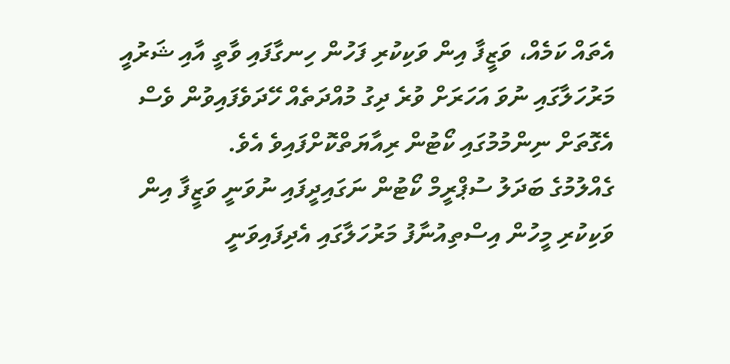އެތައް ކަމެއް، ވަޒީފާ އިން ވަކިކުރި ފަހުން ހިނގާފައި ވާތީ އާއި ޝަރުއީ މަރުހަލާގައި ނުވަ އަހަރަށް ވުރެ ދިގު މުއްދަތެއް ހޭދަވެފައިވުން ވެސް އެގޮތަށް ނިންމުމުގައި ކޯޓުން ރިއާޔަތްކޮށްފައިވެ އެވެ.
ގެއްލުމުގެ ބަދަލު ސުޕްރީމް ކޯޓުން ނަގައިދީފައި ނުވަނީ ވަޒީފާ އިން ވަކިކުރި މީހުން އިސްތިއުނާފު މަރުހަލާގައި އެދިފައިވަނީ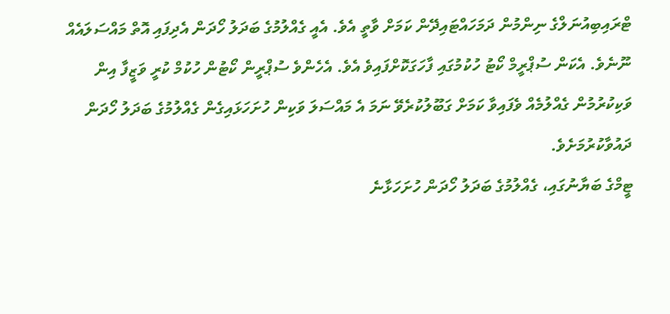ޓްރައިބިއުނަލްގެ ނިންމުން ދަމަހައްޓައިދޭން ކަމަށް ވާތީ އެވެ. އެއީ ގެއްލުމުގެ ބަދަލު ހޯދަން އެދިފައި އޮތް މައްސަލައެއް ނޫނެވެ. އެކަން ސުޕްރީމް ކޯޓު ހުކުމުގައި ފާހަގަކޮށްފައިވެ އެވެ. އެހެންވެ ސުޕްރީން ކޯޓުން ހުކުމް ކުރީ ވަޒީފާ އިން ވަކިކުރުމުން ގެއްލުމެއް ވެފައިވާ ކަމަށް ގަބޫލުކުރެވޭ ނަމަ އެ މައްސަލަ ވަކިން ހުށަހަޅައިގެން ގެއްލުމުގެ ބަދަލު ހޯދަން ދައުވާކުރުމަށެވެ.
ޓީމްގެ ބަޔާނުގައި، ގެއްލުމުގެ ބަދަލު ހޯދަން ހުށަހަޅާނެ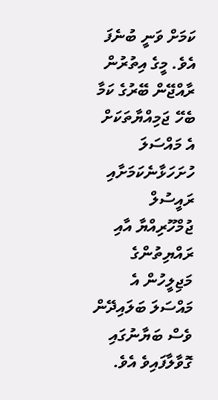ކަމަށް ވަނީ ބުނެފަ އެވެ. މީގެ އިތުރުން ރާއްޖޭން ބޭރުގެ ކަމާ ބެހޭ ޖަމިއްޔާތަކަށް އެ މައްސަލަ ހުށަހަޅާނެކަމަށާއި ރައީސުލް ޖުމްހޫރިއްޔާ އާއި ރައްޔިތުންގެ މަޖިލީހުން އެ މައްސަލަ ބަލައިދޭން ވެސް ބަޔާނުގައި ގޮވާލާފައިވެ އެވެ.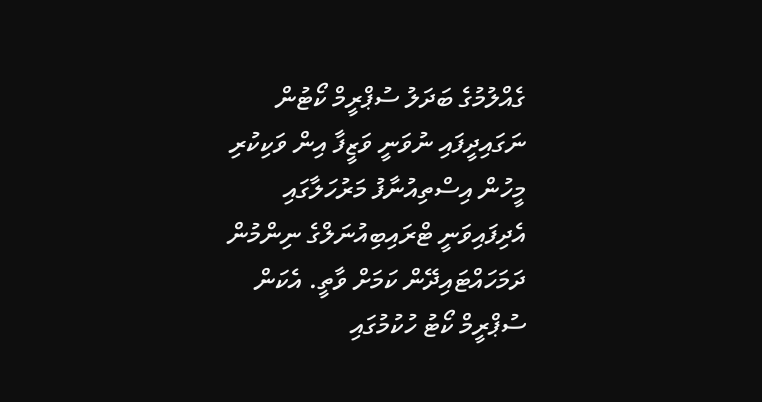ގެއްލުމުގެ ބަދަލު ސުޕްރީމް ކޯޓުން ނަގައިދީފައި ނުވަނީ ވަޒީފާ އިން ވަކިކުރި މީހުން އިސްތިއުނާފު މަރުހަލާގައި އެދިފައިވަނީ ޓްރައިބިއުނަލްގެ ނިންމުން ދަމަހައްޓައިދޭން ކަމަށް ވާތީ. އެކަން ސުޕްރީމް ކޯޓު ހުކުމުގައި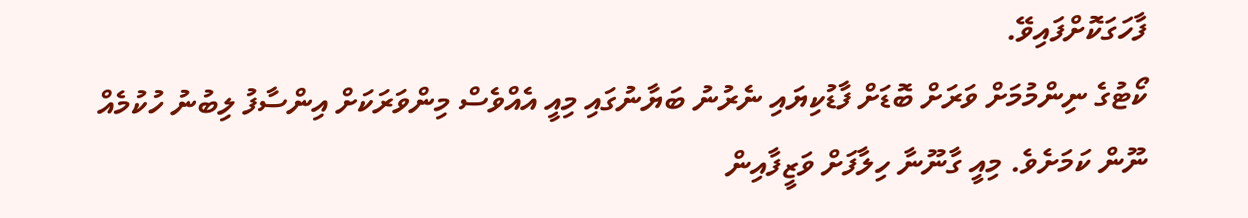ފާހަގަކޮށްފައިވޭ.
ކޯޓުގެ ނިންމުމަށް ވަރަށް ބޮޑަށް ފާޑުކިޔައި ނެރުނު ބަޔާނުގައި މިއީ އެއްވެސް މިންވަރަކަށް އިންސާފު ލިބުނު ހުކުމެއް ނޫން ކަމަށެވެ. މިއީ ގާނޫނާ ހިލާފަށް ވަޒީފާއިން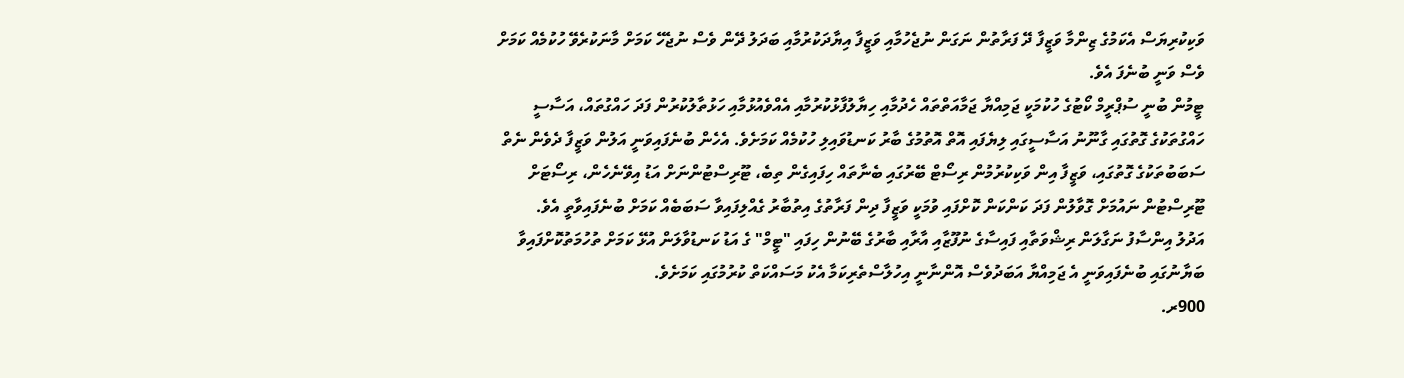ވަކިކުރިޔަސް އެކަމުގެ ޒިންމާ ވަޒީފާ ދޭ ފަރާތުން ނަގަން ނުޖެހުމާއި ވަޒީފާ އިޔާދަކުރުމާއި ބަދަލު ދޭން ވެސް ނުޖެހޭ ކަމަށް މާނަކުރެވޭ ހުކުމެއް ކަމަށް ވެސް ވަނީ ބުނެފަ އެވެ.
ޓީމުން ބުނީ ސުޕްރީމް ކޯޓުގެ ހުކުމަކީ ޖަމިއްޔާ ޖަމާއަތްތައް ހެދުމާއި ހިޔާލުފާޅުކުރުމާއި އެއްވެއުޅުމާއި ހަޅުތާލުކުރުން ފަދަ ހައްގުތައް، އަސާސީ ހައްގުތަކުގެ ގޮތުގައި ގާނޫނު އަސާސީގައި ލިޔެފައި އޮތް އޮތުމުގެ ބާރު ކަނޑުވައިލި ހުކުމެއް ކަމަށެވެ. އެހެން ބުނެފައިވަނީ އަލުން ވަޒީފާ ދެވެން ނެތް ސަބަބުތަކުގެ ގޮތުގައި، ވަޒީފާ އިން ވަކިކުރުމުން ރިސޯޓް ބޭރުގައި ބެނާތައް ހިފައިގެން ތިބެ، ޓޫރިސްޓުންނަށް އަޑު އިވޭނެހެން، ރިސޯޓަށް ޓޫރިސްޓުން ނައުމަށް ގޮވާލުން ފަދަ ކަންކަން ކޮށްފައި ވުމަކީ ވަޒީފާ ދިން ފަރާތުގެ އިތުބާރު ގެއްލިފައިވާ ސަބަބެއް ކަމަށް ބުނެފައިވާތީ އެވެ.
އަދުލު އިންސާފު ނަގާލަން ރިޝްވަތާއި ފައިސާގެ ނުފޫޒާއި އާރާއި ބާރުގެ ބޭނުން ހިފައި "ޓީމް" ގެ އަޑު ކަނޑުވާލަން އުޅޭ ކަމަށް ތުހުމަތުކޮށްފައިވާ ބަޔާނުގައި ބުނެފައިވަނީ އެ ޖަމިއްޔާ އަބަދުވެސް އޮންނާނީ އިހުލާސްތެރިކަމާ އެކު މަސައްކަތް ކުރުމުގައި ކަމަށެވެ.
900ރ.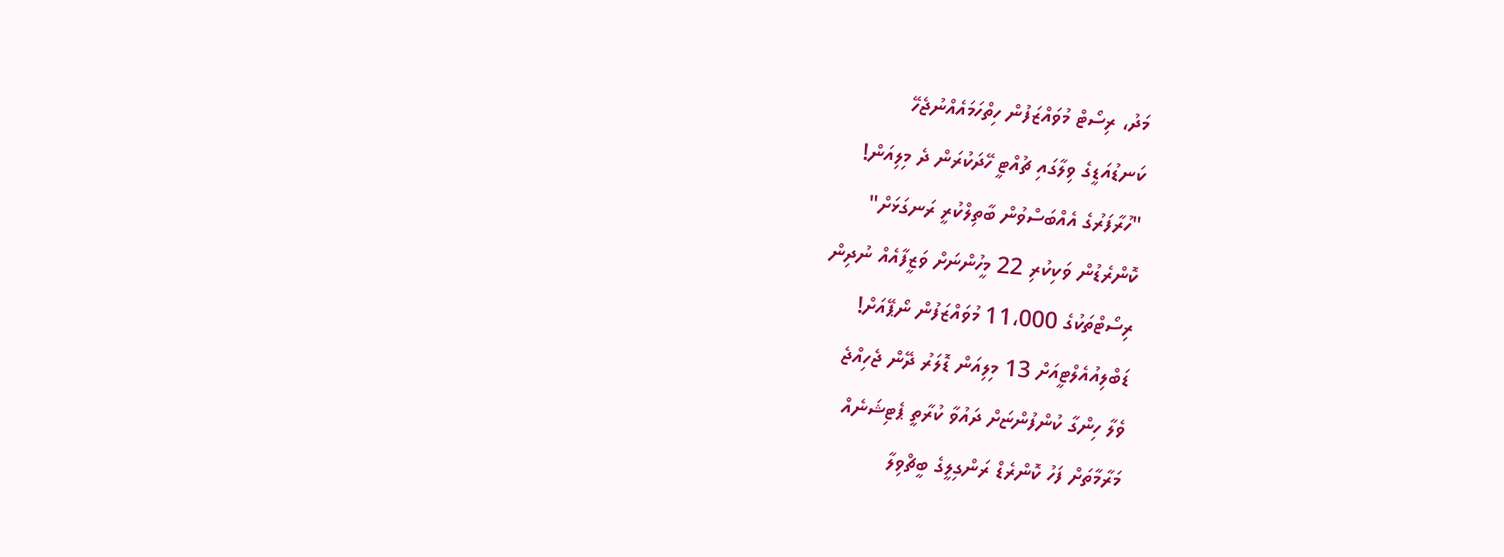މަދު، ރިސޯޓް މުވައްޒަފުން ހިތްހަމައެއްނުޖެހޭ
ކަނޑުއަޑީގެ ވިލާގައި ޗުއްޓީ ހޭދަކުރަން ދެ މިލިއަން!
"ހުރާފަރުގެ އެއްބަސްވުން ބާތިލްކުރީ ރަނގަޅަށް"
ކޮންރެޑުން ވަކިކުރި 22 މީހުންނަށް ވަޒީފާއެއް ނުދިން
ރިސޯޓްތަކުގެ 11،000 މުވައްޒަފުން ނޯޕޭއަށް!
ޑަބްލިއުއެލްޓީއަށް 13 މިލިއަން ޑޮލަރު ދޭން ޖެހިއްޖެ
ވެލާ ހިންގާ ކުންފުންޏަށް ދައުވާ ކުރާތީ ޕެޓިޝަނެއް
މަރާމާތަށް ފަހު ކޮންރެޑް ރަންގިލީގެ ބީޗްވިލާ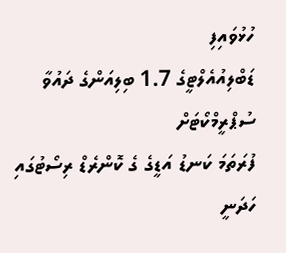ހުޅުވައިފި
ޑަބްލިއުއެލްޓީގެ 1.7 ބިލިއަންގެ ދައުވާ ސުޕްރީމްކޯޓަށް
ފުރަތަމަ ކަނޑު އަޑީގެ ގެ ކޮންރެޑް ރިސޯޓުގައި ހަދަނީ